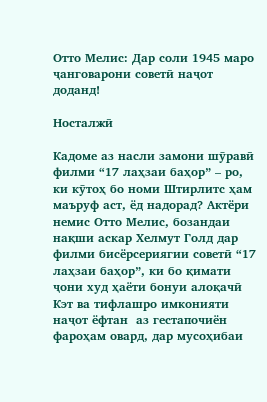Отто Мелис: Дар соли 1945 маро ҷанговарони советӣ наҷот доданд!

Носталжӣ

Кадоме аз насли замони шӯравӣ филми “17 лаҳзаи баҳор” – ро, ки кӯтоҳ бо номи Штирлитс ҳам маъруф аст, ёд надорад? Актёри немис Отто Мелис, бозандаи нақши аскар Хелмут Голд дар филми бисёрсериягии советӣ “17 лаҳзаи баҳор”, ки бо қимати ҷони худ ҳаёти бонуи алоқачӣ Кэт ва тифлашро имконияти наҷот ёфтан  аз гестапочиён фароҳам овард, дар мусоҳибаи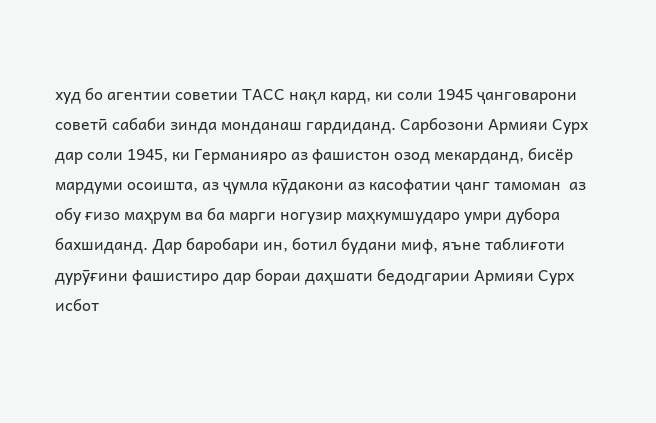худ бо агентии советии ТАСС нақл кард, ки соли 1945 ҷанговарони советӣ сабаби зинда монданаш гардиданд. Сарбозони Армияи Сурх дар соли 1945, ки Германияро аз фашистон озод мекарданд, бисёр мардуми осоишта, аз ҷумла кӯдакони аз касофатии ҷанг тамоман  аз обу ғизо маҳрум ва ба марги ногузир маҳкумшударо умри дубора бахшиданд. Дар баробари ин, ботил будани миф, яъне таблиғоти дурӯғини фашистиро дар бораи даҳшати бедодгарии Армияи Сурх исбот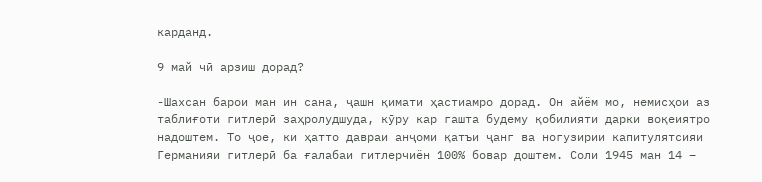карданд.

9 май чӣ арзиш дорад?

-Шахсан барои ман ин сана, ҷашн қимати ҳастиамро дорад. Он айём мо, немисҳои аз таблиғоти гитлерӣ заҳролудшуда, кӯру кар гашта будему қобилияти дарки воқеиятро надоштем. То ҷое, ки ҳатто давраи анҷоми қатъи ҷанг ва ногузирии капитулятсияи Германияи гитлерӣ ба ғалабаи гитлерчиён 100% бовар доштем. Соли 1945 ман 14 –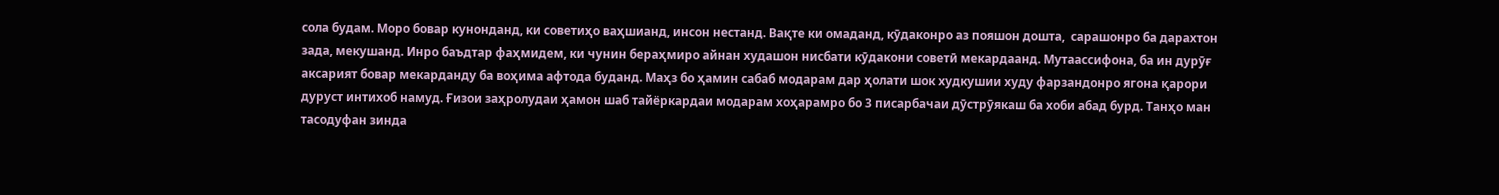сола будам. Моро бовар кунонданд, ки советиҳо ваҳшианд, инсон нестанд. Вақте ки омаданд, кӯдаконро аз пояшон дошта,  сарашонро ба дарахтон зада, мекушанд. Инро баъдтар фаҳмидем, ки чунин бераҳмиро айнан худашон нисбати кӯдакони советӣ мекардаанд. Мутаассифона, ба ин дурӯғ аксарият бовар мекарданду ба воҳима афтода буданд. Маҳз бо ҳамин сабаб модарам дар ҳолати шок худкушии худу фарзандонро ягона қарори дуруст интихоб намуд. Ғизои заҳролудаи ҳамон шаб тайёркардаи модарам хоҳарамро бо 3 писарбачаи дӯстрӯякаш ба хоби абад бурд. Танҳо ман тасодуфан зинда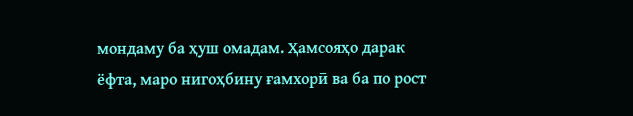мондаму ба ҳуш омадам. Ҳамсояҳо дарак ёфта, маро нигоҳбину ғамхорӣ ва ба по рост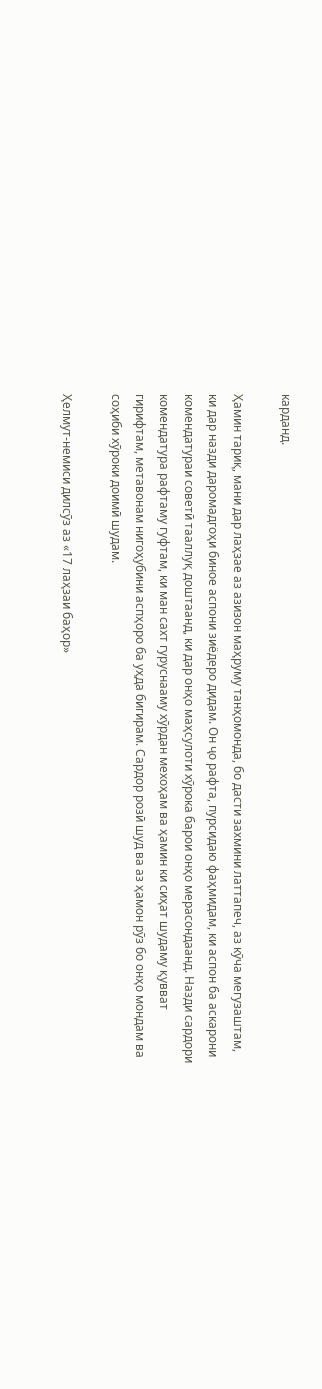карданд.

Ҳамин тариқ, мани дар лаҳзае аз азизон маҳруму танҳомонда, бо дасти захмини латтапеч, аз кӯча мегузаштам, ки дар назди даромадгоҳи биное аспони зиёдеро дидам. Он ҷо рафта, пурсидаю фаҳмидам, ки аспон ба аскарони комендатураи советӣ тааллуқ доштаанд, ки дар онҳо маҳсулоти хӯрока барои онҳо мерасондаанд. Назди сардори комендатура рафтаму гуфтам, ки ман сахт гуруснааму хӯрдан мехоҳам ва ҳамин ки сиҳат шудаму қувват гирифтам, метавонам нигоҳубини аспҳоро ба уҳда бигирам. Сардор розӣ шуд ва аз ҳамон рӯз бо онҳо мондам ва соҳиби хӯроки доимӣ шудам.

Ҳелмут-немиси дилсӯз аз «17 лаҳзаи баҳор»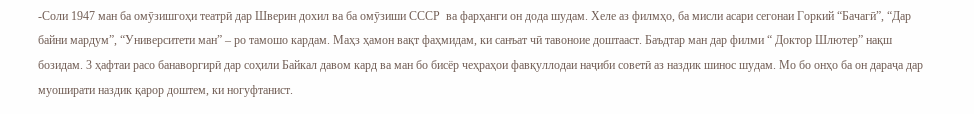-Соли 1947 ман ба омӯзишгоҳи театрӣ дар Шверин дохил ва ба омӯзиши СССР  ва фарҳанги он дода шудам. Хеле аз филмҳо, ба мисли асари сегонаи Горкий “Бачагӣ”, “Дар байни мардум”, “Университети ман” – ро тамошо кардам. Маҳз ҳамон вақт фаҳмидам, ки санъат чӣ тавоноие доштааст. Баъдтар ман дар филми “ Доктор Шлютер” нақш бозидам. 3 ҳафтаи расо банаворгирӣ дар соҳили Байкал давом кард ва ман бо бисёр чеҳраҳои фавқуллодаи наҷиби советӣ аз наздик шинос шудам. Мо бо онҳо ба он дараҷа дар муоширати наздик қарор доштем, ки ногуфтанист.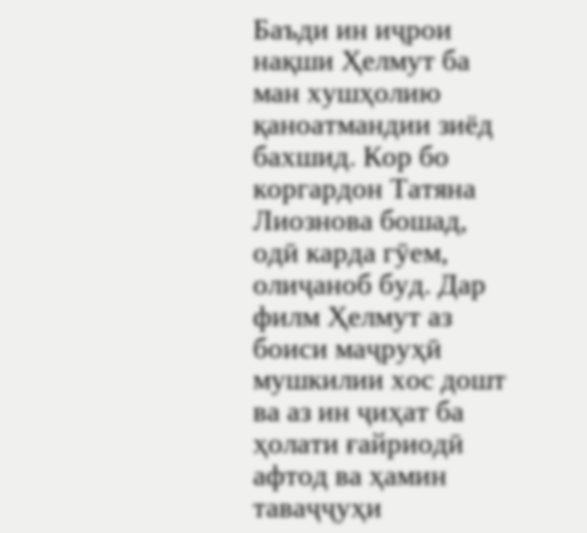Баъди ин иҷрои нақши Ҳелмут ба ман хушҳолию қаноатмандии зиёд бахшид. Кор бо коргардон Татяна Лиознова бошад, одӣ карда гӯем, олиҷаноб буд. Дар филм Ҳелмут аз боиси маҷруҳӣ мушкилии хос дошт ва аз ин ҷиҳат ба ҳолати ғайриодӣ афтод ва ҳамин таваҷҷуҳи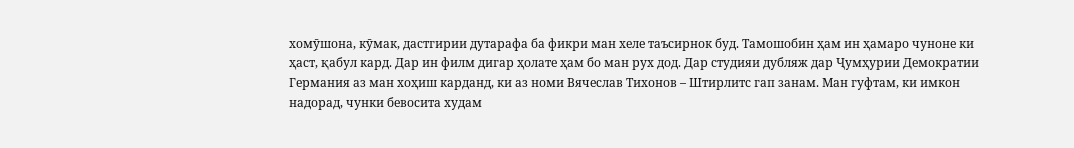хомӯшона, кӯмак, дастгирии дутарафа ба фикри ман хеле таъсирнок буд. Тамошобин ҳам ин ҳамаро чуноне ки ҳаст, қабул кард. Дар ин филм дигар ҳолате ҳам бо ман рух дод. Дар студияи дубляж дар Ҷумҳурии Демократии Германия аз ман хоҳиш карданд, ки аз номи Вячеслав Тихонов – Штирлитс гап занам. Ман гуфтам, ки имкон надорад, чунки бевосита худам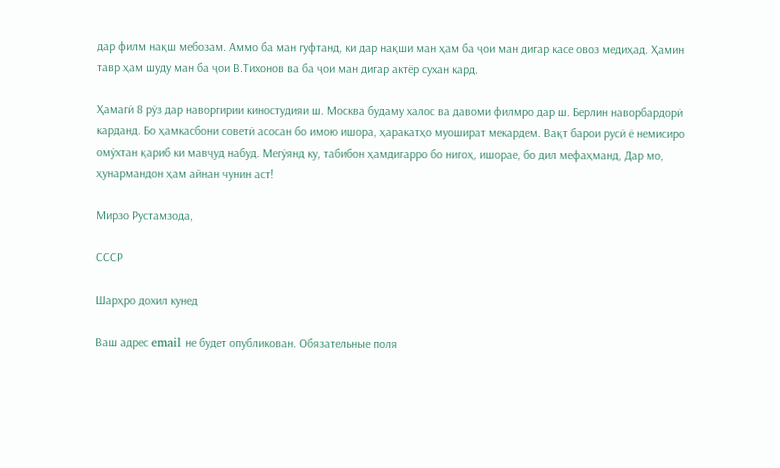дар филм нақш мебозам. Аммо ба ман гуфтанд, ки дар нақши ман ҳам ба ҷои ман дигар касе овоз медиҳад. Ҳамин тавр ҳам шуду ман ба ҷои В.Тихонов ва ба ҷои ман дигар актёр сухан кард.

Ҳамагӣ 8 рӯз дар наворгирии киностудияи ш. Москва будаму халос ва давоми филмро дар ш. Берлин наворбардорӣ карданд. Бо ҳамкасбони советӣ асосан бо имою ишора, ҳаракатҳо муошират мекардем. Вақт барои русӣ ё немисиро омӯхтан қариб ки мавҷуд набуд. Мегӯянд ку, табибон ҳамдигарро бо нигоҳ, ишорае, бо дил мефаҳманд, Дар мо, ҳунармандон ҳам айнан чунин аст!

Мирзо Рустамзода,

СССР

Шарҳро дохил кунед

Ваш адрес email не будет опубликован. Обязательные поля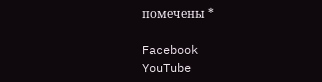помечены *

Facebook
YouTube